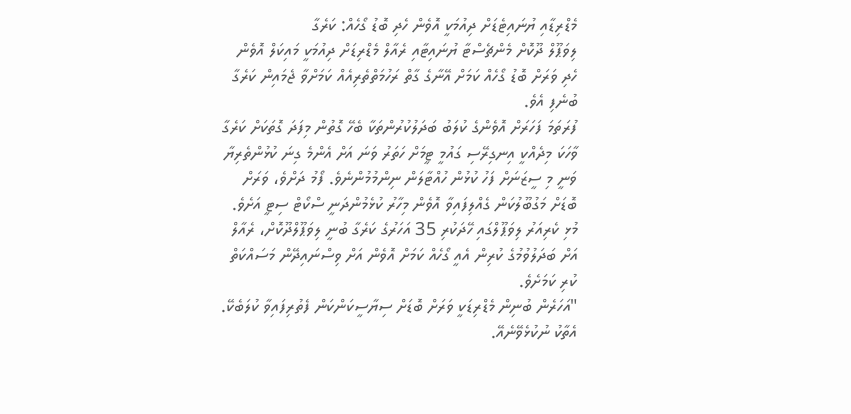މެޑްރިޑާއި ޔުނައިޓެޑަށް ދިއުމަކީ އޮވެން ހެދި ބޮޑު ގޯހެއް: ކަރެގާ
ލިވަޕޫލް ދޫކޮށް މެންޗެސްޓާ ޔުނައިޓާއި ރެއާލް މެޑްރިޑަށް ދިއުމަކީ މައިކަލް އޮވެން ހެދި ވަރަށް ބޮޑު ގޯހެއް ކަމަށް އޭނާގެ ގާތް ރަހުމަތްތެރިއެއް ކަމަށްވާ ޖެމައިން ކަރެގާ ބުނެފި އެވެ.
ފުރަތަމަ ފަހަރަށް އޮވެންގެ ކުލަބު ބަދަލުކުރުންތަކާ ބެހޭ ގޮތުން މިފަދަ ގޮތަކަށް ކަރެގާ ވާހަކަ މިދެއްކީ އިނގިރޭސި ގައުމީ ޓީމަށް ހަތަރު ވަނަ އަށް އެންމެ ގިނަ ކުޅުންތެރިޔާ ވަނީ މި ސީޒަނަށް ފަހު ކުޅުން ހުއްޓާލަން ނިންމުމުންނެވެ. ފޯމު ދަށްވެ، ވަރަށް ބޮޑަށް މަގުބޫލުކަން ގެއްލިފައިވާ އޮވެން މިހާރު ކުޅެމުންދަނީ ސްކޯޓް ސިޓީ އަށެވެ.
މުޅި ކެރިއަރު ލިވަޕޫލްގައި ހޭދަކުރި 35 އަހަރުގެ ކަރެގާ ބުނީ ލިވަޕޫލްދޫކޮށް، ރެއާލް އަށް ބަދަލުވުމުގެ ކުރިން އެއީ ގޯހެއް ކަމަށް އޮވެން އަށް ވިސްނައިދޭން މަސައްކަތް ކުރި ކަމަށެވެ.
"އަހަރެން ބުނިން މެޑްރިޑަކީ ވަރަށް ބޮޑަށް ސިޔާސީކަންކަން ފެތުރިފައިވާ ކުލަބެކޭ. އެތާކު ނުކުޅެވޭނެއޭ.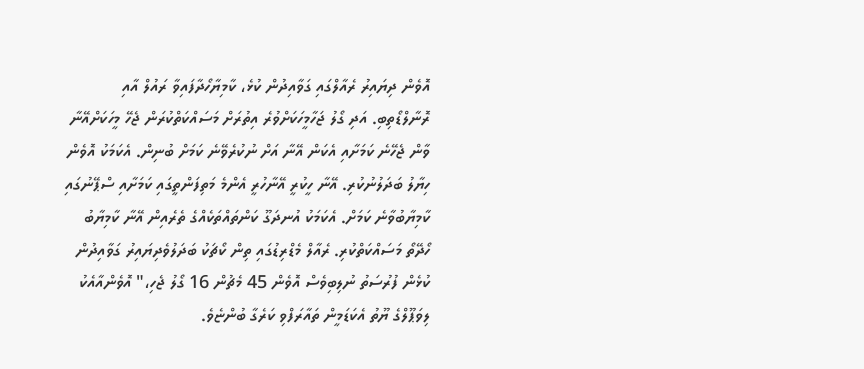އޮވެން ދިޔައިރު ރެއާލްގައި ގަވާއިދުން ކުޅެ، ކާމިޔާހޯދާފައިވާ ރައުލް އާއި ރޮނާލްޑޯތިބި. އަދި ގޯލު ޖަހާމީހަކަށްވުރެ އިތުރަށް މަސައްކަތްކުރަން ޖެހޭ މީހަކަށްއޭނާ ވާން ޖެހޭނެ ކަމަށާއި އެކަން އޭނާ އަށް ނުކުރެވޭނެ ކަމަށް ބުނިން. އެކަމަކު އޮވެން ހިޔާލު ބަދަލުނުކުރި. އޭނާ ހީކުރީ އޭނާހުރީ އެންމެ މަތިފަންތީގައި ކަމަށާއި ސްޕޭނުގައި ކާމިޔާބުވާނެ ކަމަށް. އެކަމަކު އުނދަގޫ ކަންތައްތަކެއްގެ ތެރެއިން އޭނާ ކާމިޔާބު ހޯދޭތޯ މަސައްކަތްކުރި. ރެއާލް މެޑްރިޑުގައި ތިން ކޯޗަކު ބަދަލުވެދިޔައިރު ގަވާއިދުން ކުޅެން ފުރުސަތު ނުލިބިވެސް އޮވެން 45 މެޗުން 16 ގޯލު ޖެހި،" އޮވެންއާއެކު ލިވަޕޫލްގެ ޔޫތު އެކަޑަމީން ތައާރަފްވި ކަރެގާ ބުންޏެވެ.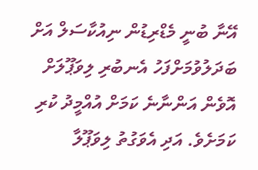އޭނާ ބުނީ މެޑްރިޑުން ނިއުކާސަލް އަށް ބަދަލުވުމަށްފަހު އެނބުރި ލިވަޕޫލަށް އޮވެން އަންނާނެ ކަމަށް އުއްމީދު ކުރި ކަމަށެވެ. އަދި އެވަގުތު ލިވަޕޫލާ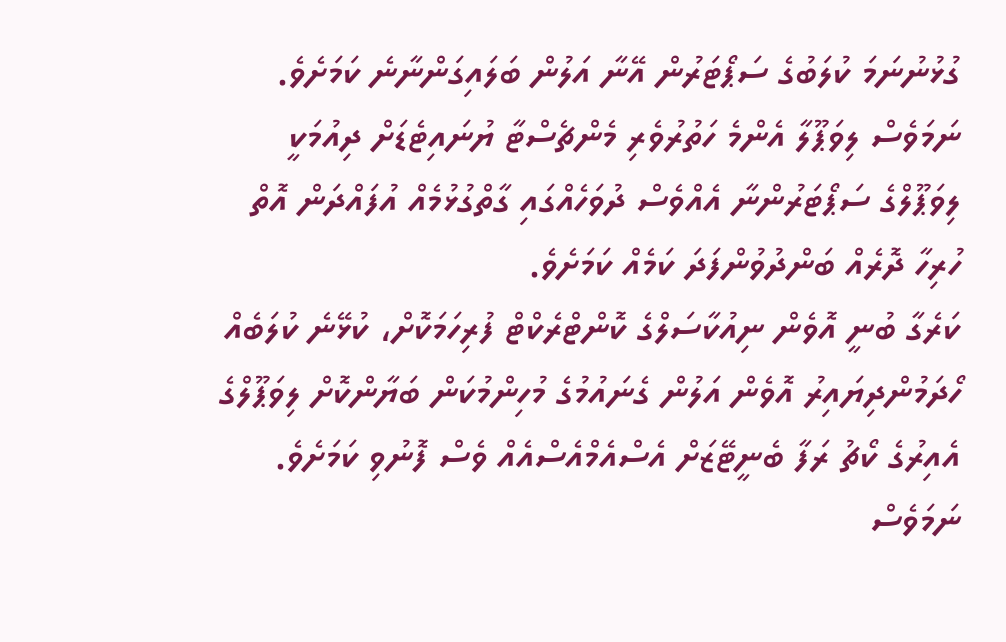ގުޅުނުނަމަ ކުލަބުގެ ސަޕޯޓަރުން އޭނާ އަލުން ބަލައިގަންނާނެ ކަމަށެވެ. ނަމަވެސް ލިވަޕޫލާ އެންމެ ހަތުރުވެރި މެންޗެސްޓާ ޔުނައިޓެޑަށް ދިއުމަކީ ލިވަޕޫލްގެ ސަޕޯޓަރުންނާ އެއްވެސް ދުވަހެއްގައި ގާތްގުޅުމެއް އުފައްދަން އޮތް ހުރިހާ ދޮރެއް ބަންދުވުންފަދަ ކަމެއް ކަމަށެވެ.
ކަރެގާ ބުނީ އޮވެން ނިއުކާސަލްގެ ކޮންޓްރެކްޓް ފުރިހަމަކޮށް، ކުޅޭނެ ކުލަބެއް ހޯދަމުންދިޔައިރު އޮވެން އަލުން ގެނައުމުގެ މުހިންމުކަން ބަޔާންކޮށް ލިވަޕޫލްގެ އެއިރުގެ ކޯޗު ރަފާ ބެނީޓޭޒަށް އެސްއެމްއެސްއެއް ވެސް ފޮނުވި ކަމަށެވެ. ނަމަވެސް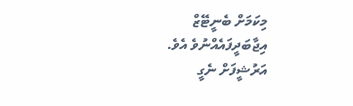މިކަމަށް ބެނީޓޭޒް އިޖާބަދީފައެއްނުވެ އެވެ.
އަރުޝީފަށް ނެގީ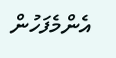އެންމެފަހުން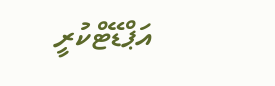އަޕްޑޭޓްކުރީ